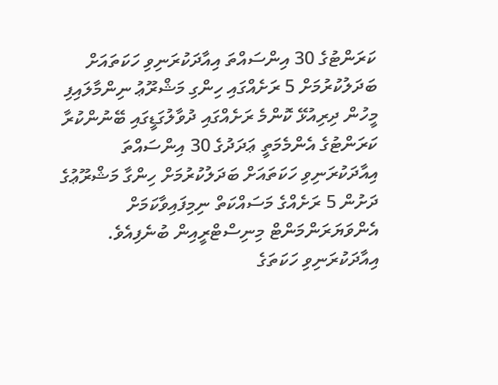ކަރަންޓުގެ 30 އިންސައްތަ އިއާދަކުރަނިވި ހަކަތައަށް ބަދަލުކުރުމަށް 5 ރަށެއްގައި ހިންގި މަޝްރޫޢު ނިންމާލައިފި
މީހުން ދިރިއުޅޭ ކޮންމެ ރަށެއްގައި ދުވާލުގަޑީގައި ބޭނުންކުރާ ކަރަންޓުގެ އެންމެމަތީ ޢަދަދުގެ 30 އިންސައްތަ އިއާދަކުރަނިވި ހަކަތައަށް ބަދަލުކުރުމަށް ހިންގާ މަޝްރޫޢުގެ ދަށުން 5 ރަށެއްގެ މަސައްކަތް ނިމިފައިވާކަމަށް އެންވަޔަރަންމަންޓް މިނިސްޓްރީއިން ބުނެފިއެވެ.
އިއާދަކުރަނިވި ހަކަތަގެ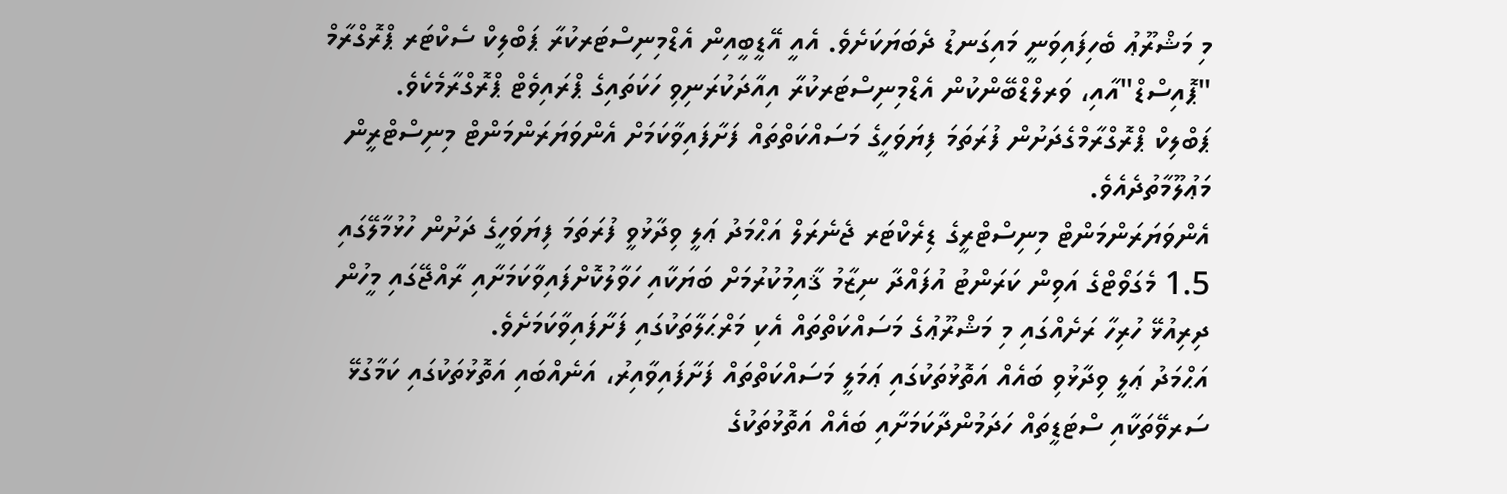މި މަޝްރޫޢު ބެހިފައިވަނީ މައިގަނޑު ދެބަޔަކަށެވެ. އެއީ އޭޑީބީއިން އެޑްމިނިސްޓަރކުރާ ޕަބްލިކް ސެކްޓަރ ޕްރޮގްރާމް "ޕޮއިސްޑް"އާއި، ވަރލްޑްބޭންކުން އެޑްމިނިސްޓަރކުރާ އިއާދަކުރަނިވި ހަކަތައިގެ ޕްރައިވެޓް ޕްރޮގްރާމެކެވެ.
ޕަބްލިކް ޕްރޮގްރާމްގެދަށުން ފުރަތަމަ ފިޔަވަހީގެ މަސައްކަތްތައް ފަށާފައިވާކަމަށް އެންވަޔަރަންމަންޓް މިނިސްޓްރީން މަޢުލޫމާތުދެއެވެ.
އެންވަޔަރަންމަންޓް މިނިސްޓްރީގެ ޑިރެކްޓަރ ޖެނެރަލް އަޙްމަދު ޢަލީ ވިދާޅުވީ ފުރަތަމަ ފިޔަވަހީގެ ދަށުން ހުޅުމާލޭގައި 1.5 މެގަވޯޓްގެ އަވިން ކަރަންޓު އުފައްދާ ނިޒާމު ޤާއިމުކުރުމަށް ބަޔަކާއި ހަވާލުކޮށްފައިވާކަމަށާއި ރާއްޖޭގައި މީހުން ދިރިއުޅޭ ހުރިހާ ރަށެއްގައި މި މަޝްރޫޢުގެ މަސައްކަތްތައް އެކި މަރްޙަލާތަކުގައި ފަށާފައިވާކަމަށެވެ.
އަޙްމަދު ޢަލީ ވިދާޅުވި ބައެއް އަތޮޅުތަކުގައި ޢަމަލީ މަސައްކަތްތައް ފަށާފައިވާއިރު، އަނެއްބައި އަތޮޅުތަކުގައި ކަމާގުޅޭ ސަރވޭތަކާއި ސްޓަޑީތައް ހަދަމުންދާކަމަށާއި ބައެއް އަތޮޅުތަކުގެ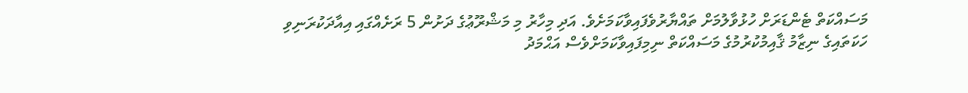މަސައްކަތް ޓެންޑަރަށް ހުޅުވާލުމަށް ތައްޔާރުވެފައިވާކަމަށެވެ. އަދި މިހާރު މި މަޝްރޫޢުގެ ދަށުން 5 ރަށެއްގައި އިއާދަކުރަނިވި ހަކަތައިގެ ނިޒާމު ޤާއިމުކުރުމުގެ މަސައްކަތް ނިމިފައިވާކަމަށްވެސް އަޙްމަދު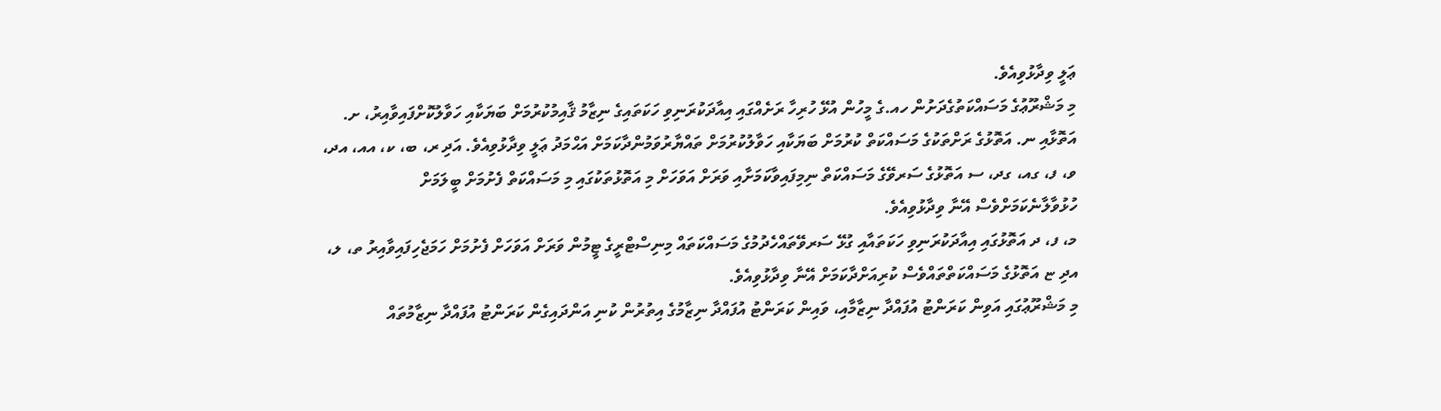ޢަލީ ވިދާޅުވިއެވެ.
މި މަޝްރޫޢުގެ މަސައްކަތުގެދަށުން ހއ.ގެ މީހުން އުޅޭ ހުރިހާ ރަށެއްގައި އިއާދަކުރަނިވި ހަކަތައިގެ ނިޒާމު ޤާއިމުކުރުމަށް ބަޔަކާއި ހަވާލުކޮށްފައިވާއިރު، ށ. އަތޮޅާއި ނ. އަތޮޅުގެ ރަށްތަކުގެ މަސައްކަތް ކުރުމަށް ބަޔަކާއި ހަވާލުކުރުމަށް ތައްޔާރުވަމުންދާކަމަށް އަޙްމަދު ޢަލީ ވިދާޅުވިއެވެ. އަދި ރ، ބ، ކ، އއ، އދ، ވ، ފ، ގއ، ގދ، ސ އަތޮޅުގެ ސަރވޭގެ މަސައްކަތް ނިމިފައިވާކަމަށާއި ވަރަށް އަވަހަށް މި އަތޮޅުތަކުގައި މި މަސައްކަތް ފެށުމަށް ބީލަމަށް ހުޅުވާލާނެކަމަށްވެސް އޭނާ ވިދާޅުވިއެވެ.
މ، ފ، ދ އަތޮޅުގައި އިއާދަކުރަނިވި ހަކަތައާއި ގުޅޭ ސަރވޭތައްހެދުމުގެ މަސައްކަތައް މިނިސްޓްރީގެ ޓީމުން ވަރަށް އަވަހަށް ފެށުމަށް ހަމަޖެހިފައިވާއިރު ތ، ލ، އދި ޏ އަތޮޅުގެ މަސައްކަތްތައްވެސް ކުރިއަށްދާކަމަށް އޭނާ ވިދާޅުވިއެވެ.
މި މަޝްރޫޢުގައި އަވިން ކަރަންޓު އުފައްދާ ނިޒާމާއި، ވައިން ކަރަންޓު އުފައްދާ ނިޒާމުގެ އިތުރުން ކުނި އަންދައިގެން ކަރަންޓު އުފައްދާ ނިޒާމުތައް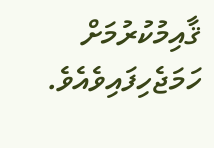ޤާއިމުކުރުމަށް ހަމަޖެހިފައިވެއެވެ.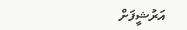އަރުޝީފަށް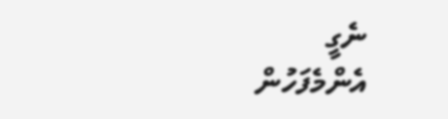ނެގީ
އެންމެފަހުން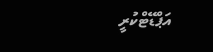އަޕްޑޭޓްކުރީ